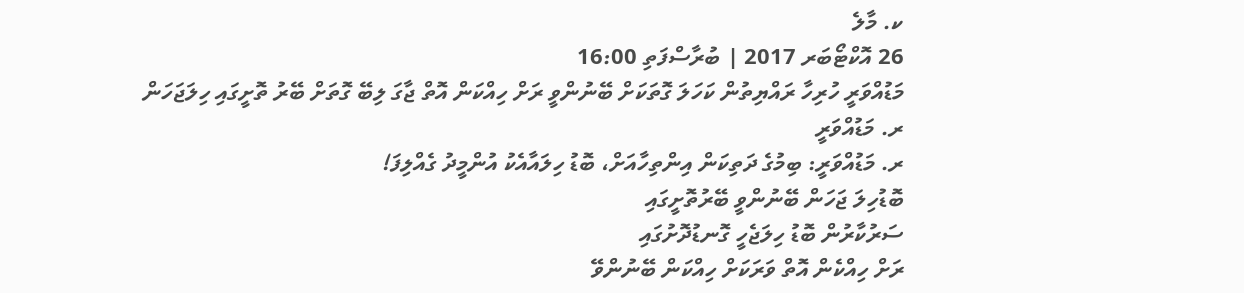ކ. މާލެ
26 އޮކްޓޯބަރ 2017 | ބުރާސްފަތި 16:00
މަޑުއްވަރީ ހުރިހާ ރައްޔިތުން ކަހަލަ ގޮތަކަށް ބޭނުންވީ ރަށް ހިއްކަން އޮތް ޖާގަ ލިބޭ ގޮތަށް ބޭރު ތޮށީގައި ހިލަޖަހަން
ރ. މަޑުއްވަރީ
ރ. މަޑުއްވަރީ: ބިމުގެ ދަތިކަން އިންތިހާއަށް، ބޮޑު ހިލައާއެކު އުންމީދު ގެއްލިފަ!
ބޮޑުހިލަ ޖަހަން ބޭނުންވީ ބޭރުތޮށީގައި
ސަރުކާރުން ބޮޑު ހިލަޖެހީ ގޮނޑުދޮށުގައި
ރަށް ހިއްކެން އޮތް ވަރަކަށް ހިއްކަން ބޭނުންވޭ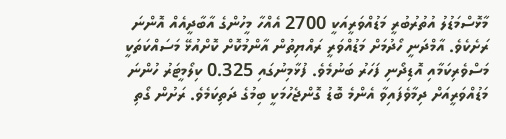މާޅޮސްމަޑުލު އުތުރުބުރީ މަޑުއްވަރީއަކީ 2700 އެއްހާ މީހުންގެ އާބާދީއެއް އޮންނަ ރަށެކެވެ. އާމްދަނީ ހޯދުމަށް މަޑުއްވަރީ ރައްޔިތުން އާންމުކޮށް ކޮށްއުޅޭ މަސައްކަތަކީ މަސްވެރިކަމާއި އޮޑިދޯނި ފަހަރު ބަނުމެވެ. ފުޅާމިނުގައި 0.325 ކިލޯމީޓަރު ހުންނަ މަޑުއްވަރީއަށް ދިމާވެފައިވާ އެންމެ ބޮޑު ގޮންޖެހުމަކީ ބިމުގެ ދަތިކަމެވެ. ރަށުން ގޯތި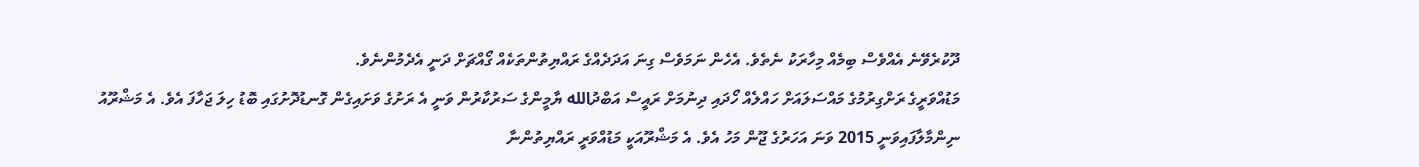ދޫކުރެވޭނެ އެއްވެސް ބިމެއް މިހާރަކު ނެތެވެ. އެހެން ނަމަވެސް ގިނަ އަދަދެއްގެ ރައްޔިތުންތަކެއް ގޯއްޗަށް ދަނީ އެދެމުންނެވެ.
މަޑުއްވަރީގެ ރަށްގިރުމުގެ މައްސަލައަށް ހައްލެއް ހޯދައި ދިނުމަށް ރައީސް އަބްދުالله ޔާމީންގެ ސަރުކާރުން ވަނީ އެ ރަށުގެ ވަށައިގެން ގޮނޑުދޮށުގައި ބޮޑު ހިލަ ޖަހާފަ އެވެ. އެ މަޝްރޫއު ނިންމާލާފައިވަނީ 2015 ވަނަ އަހަރުގެ ޖޫން މަހު އެވެ. އެ މަޝްރޫއަކީ މަޑުއްވަރީ ރައްޔިތުންނާ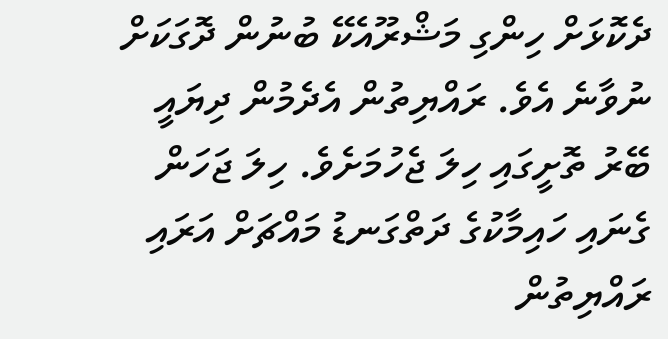ދެކޮޅަށް ހިންގި މަޝްރޫއެކޭ ބުނުން ދޮގަކަށް ނުވާނެ އެވެ. ރައްޔިތުން އެދެމުން ދިޔައީ ބޭރު ތޮށީގައި ހިލަ ޖެހުމަށެވެ. ހިލަ ޖަހަން ގެނައި ހައިމާކުގެ ދަތްގަނޑު މައްޗަށް އަރައި ރައްޔިތުން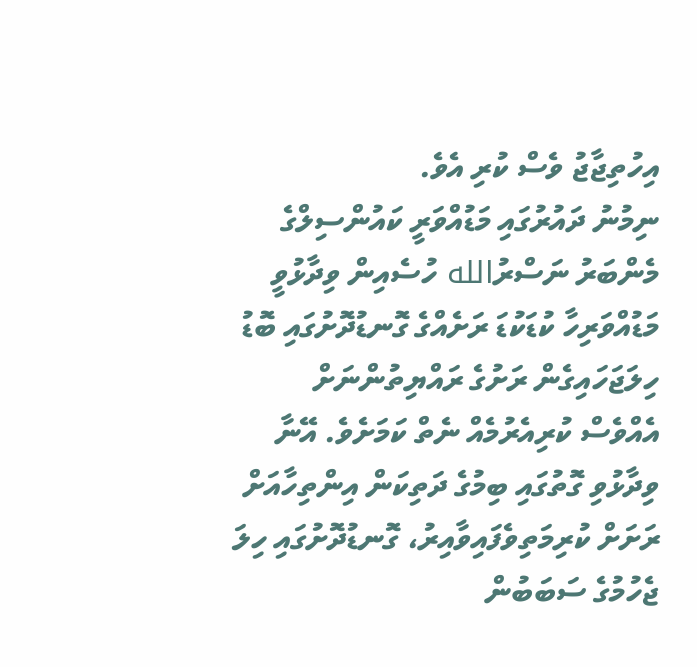އިހުތިޖާޖު ވެސް ކުރި އެވެ.
ނިމުނު ދައުރުގައި މަޑުއްވަރީ ކައުންސިލްގެ މެންބަރު ނަސްރުالله ހުސެއިން ވިދާޅުވީ މަޑުއްވަރިހާ ކުޑަކުޑަ ރަށެއްގެ ގޮނޑުދޮށުގައި ބޮޑު ހިލަޖަހައިގެން ރަށުގެ ރައްޔިތުންނަށް އެއްވެސް ކުރިއެރުމެއް ނެތް ކަމަށެވެ. އޭނާ ވިދާޅުވި ގޮތުގައި ބިމުގެ ދަތިކަން އިންތިހާއަށް ރަށަށް ކުރިމަތިވެފައިވާއިރު، ގޮނޑުދޮށުގައި ހިލަ ޖެހުމުގެ ސަބަބުން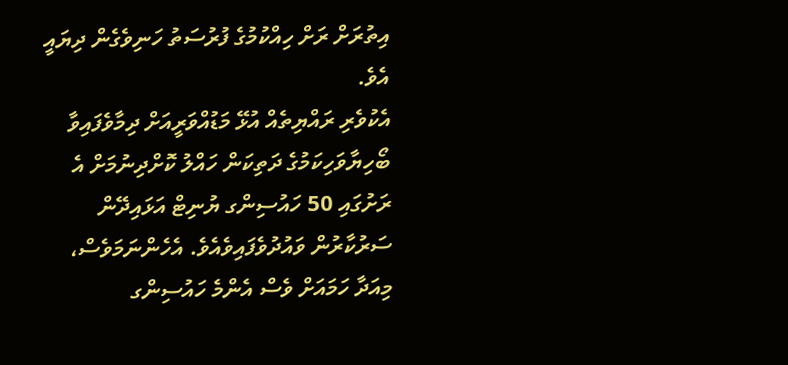އިތުރަށް ރަށް ހިއްކުމުގެ ފުރުސަތު ހަނިވެގެން ދިޔައީ އެވެ.
އެކުވެރި ރައްޔިތެއް އުޅޭ މަޑުއްވަރީއަށް ދިމާވެފައިވާ ބޯހިޔާވަހިކަމުގެ ދަތިކަން ހައްލު ކޮށްދިނުމަށް އެ ރަށުގައި 50 ހައުސިންގ ޔުނިޓް އަޅައިދޭން ސަރުކާރުން ވައުދުވެފައިވެއެވެ. އެހެންނަމަވެސް، މިއަދާ ހަމައަށް ވެސް އެންމެ ހައުސިންގ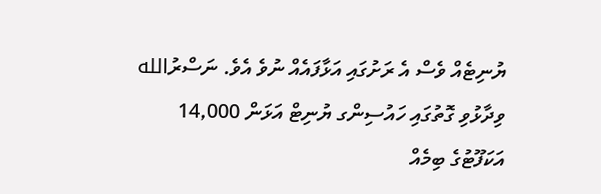ޔުނިޓެއް ވެސް އެ ރަށުގައި އަޅާފައެއް ނުވެ އެވެ. ނަސްރުالله ވިދާޅުވި ގޮތުގައި ހައުސިންގ ޔުނިޓް އަޅަން 14,000 އަކަފޫޓުގެ ބިމެއް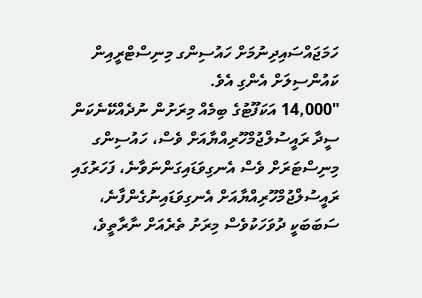ހަމަޖައްސައިދިނުމަށް ހައުސިންގ މިނިސްޓްރީއިން ކައުންސިލަށް އެންގި އެވެ.
"14,000 އަކަފޫޓުގެ ބިމެއް މިރަށުން ނުދެއްކޭނެކަން ސީދާ ރައީސުލްޖުމްހޫރިއްޔާއަށް ވެސް، ހައުސިންގ މިނިސްޓަރަށް ވެސް އެނގިވަޑައިގަންނަވާނެ، ފަހަރުގައި ރައީސުލްޖުމްހޫރިއްޔާއަށް އެނގިވަޑައިނުގެންފާނެ، ސަބަބަކީ ދުވަހަކުވެސް މިރަށު ތެރެއަށް ނާރާތީވެ،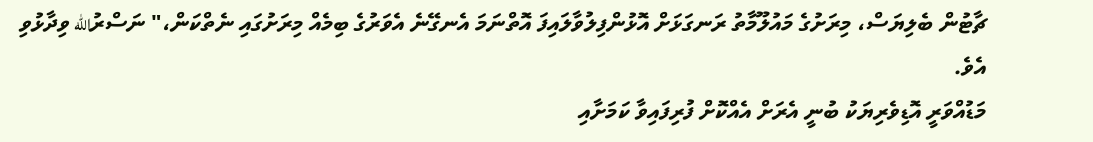ޗާޓުން ބެލިޔަސް، މިރަށުގެ މައުލޫމާތު ރަނގަޅަށް އޮޅުންފިލުވާލައިފަ އޮތްނަމަ އެނގޭނެ އެވަރުގެ ބިމެއް މިރަށުގައި ނެތްކަން،" ނަސްރުالله ވިދާޅުވި އެވެ.
މަޑުއްވަރީ އޮޑިވެރިޔަކު ބުނީ އެރަށް އެއްކޮށް ފުރިފައިވާ ކަމަށާއި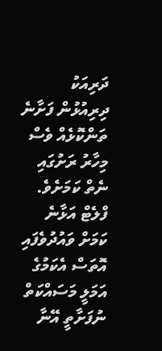ދަރިއަކު ދިރިއުޅުން ފަށާނެ ތަންކޮޅެއް ވެސް މިހާރު ރަށުގައި ނެތް ކަމަށެވެ. ފްލެޓް އަޅާނެ ކަމަށް ވައުދުވެފައި އޮތަސް އެކަމުގެ އަމަލީ މަސައްކަތް ނުފަށާތީ އޭނާ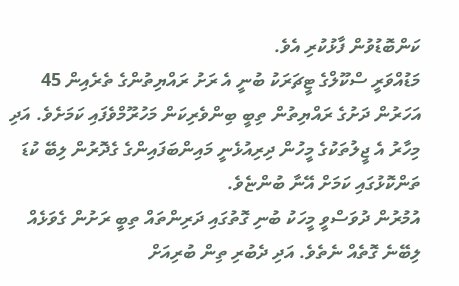ކަންބޮޑުވުން ފާޅުކުރި އެވެ.
މަޑުއްވަރީ ސްކޫލްގެ ޓީޗަރަކު ބުނީ އެ ރަށު ރައްޔިތުންގެ ތެރެއިން 45 އަހަރުން ދަށުގެ ރައްޔިތުން ތިބީ ބިންވެރިކަން މަހުރޫމްވެފައި ކަމަށެވެ. އަދި މިހާރު އެ ޖީލުތަކުގެ މީހުން ދިރިއުޅެނީ މައިންބަފައިންގެ ގެދޮރުން ލިބޭ ކުޑަ ތަންކޮޅުގައި ކަމަށް އޭނާ ބުންޏެވެ.
އުމުރުން ދުވަސްވީ މީހަކު ބުނި ގޮތުގައި ދަރިންތައް ތިބީ ރަށުން ގެވަޅެއް ލިބޭނެ ގޮތެއް ނެތެވެ. އަދި ދެބުރި ތިން ބުރިއަށް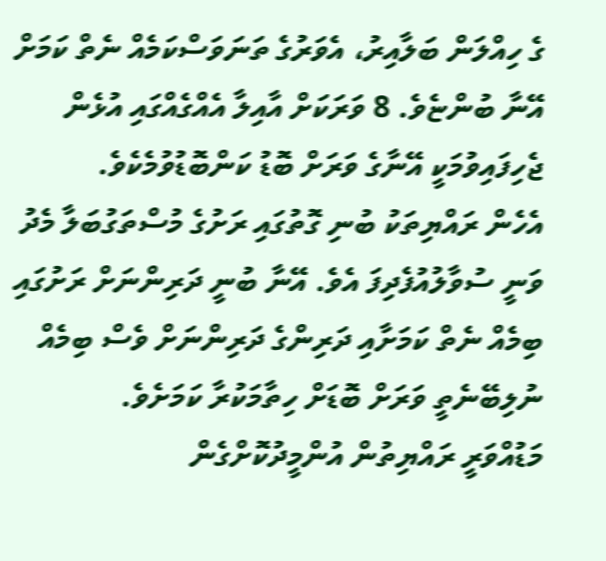ގެ ހިއްލަން ބަލާއިރު، އެވަރުގެ ތަނަވަސްކަމެއް ނެތް ކަމަށް އޭނާ ބުންޏެވެ. 8 ވަރަކަށް އާއިލާ އެއްގެއްގައި އުޅެން ޖެހިފައިވުމަކީ އޭނާގެ ވަރަށް ބޮޑު ކަންބޮޑުވުމެކެވެ.
އެހެން ރައްޔިތަކު ބުނި ގޮތުގައި ރަށުގެ މުސްތަގުބަލާ މެދު ވަނީ ސުވާލުއުފެދިފަ އެވެ. އޭނާ ބުނީ ދަރިންނަށް ރަށުގައި ބިމެއް ނެތް ކަމަށާއި ދަރިންގެ ދަރިންނަށް ވެސް ބިމެއް ނުލިބޭނެތީ ވަރަށް ބޮޑަށް ހިތާމަކުރާ ކަމަށެވެ.
މަޑުއްވަރީ ރައްޔިތުން އުންމީދުކޮށްގެން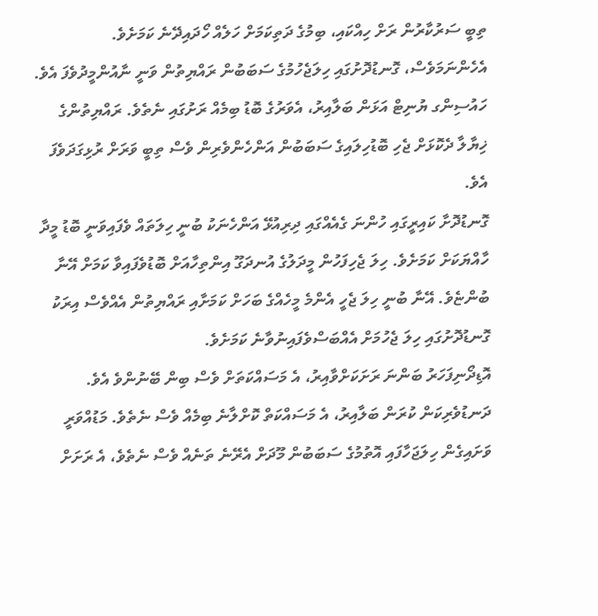ތިބީ ސަރުކާރުން ރަށް ހިއްކައި، ބިމުގެ ދަތިކަމަށް ހަލެއް ހޯދައިދޭނެ ކަމަށެވެ. އެހެންނަމަވެސް، ގޮނޑުދޮށުގައި ހިލަޖެހުމުގެ ސަބަބުން ރައްޔިތުން ވަނީ ނާއުންމީދުވެފަ އެވެ. ހައުސިންގ ޔުނިޓް އަޅަން ބަލާއިރު، އެވަރުގެ ބޮޑު ބިމެއް ރަށުގައި ނެތެވެ. ރައްޔިތުންގެ ޚިޔާލާ ދެކޮޅަށް ޖެހި ބޮޑުހިލައިގެ ސަބަބުން އަންހެންވެރިން ވެސް ތިބީ ވަރަށް ރުޅިގަދަވެފަ އެވެ.
ގޮނޑުދޮށާ ކައިރީގައި ހުންނަ ގެއެއްގައި ދިރިއުޅޭ އަންހެނަކު ބުނީ ހިލަތައް ވެފައިވަނީ ބޮޑު މީދާ ހާއްޔަކަށް ކަމަށެވެ. ހިލަ ޖެހިފަހުން މީދަލުގެ އުނދަގޫ އިންތިހާއަށް ބޮޑުވެފައިވާ ކަމަށް އޭނާ ބުންޏެވެ. އޭނާ ބުނީ ހިލަ ޖެހީ އެންމެ މީހެއްގެ ބަހަށް ކަމަށާއި ރައްޔިތުން އެއްވެސް އިރަކު ގޮނޑުދޮށުގައި ހިލަ ޖެހުމަށް އެއްބަސްވެފައިނުވާނެ ކަމަށެވެ.
އޮޑިދޯނިފަހަރު ބަންނަ ރަށަކަށްވާއިރު، އެ މަސައްކަތަށް ވެސް ބިން ބޭނުންވެ އެވެ. ދަނޑުވެރިކަން ކުރަން ބަލާއިރު، އެ މަސައްކަތް ކޮށްލާނެ ބިމެއް ވެސް ނެތެވެ. މަޑުއްވަރީ ވަށައިގެން ހިލަޖަހާފައި އޮތުމުގެ ސަބަބުން މޫދަށް އެރޭނެ ތަނެއް ވެސް ނެތެވެ، އެ ރަށަށް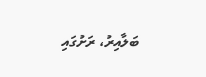ބަލާއިރު، ރަށުގައި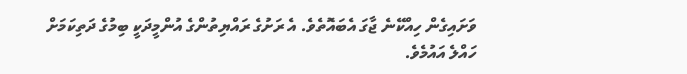ވަށައިގެން ހިއްކޭނެ ޖާގަ އެބައޮތެވެ. އެ ރަށުގެ ރައްޔިތުންގެ އުންމީދަކީ ބިމުގެ ދަތިކަމަށް ހައްލެ އައުމެވެ.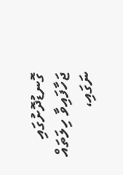ގޮނޑުދޮށުގައި ޖަހާފައިވާ ހިލަތައް ނަގައި،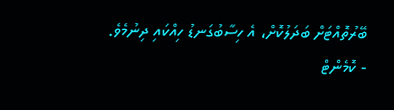ބޭރުތޮއްޓަށް ބަދަލުކޮށް، އެ ހިސާބުގަނޑު ހިއްކައި ދިނުމެވެ.
- ކޮމެންޓް